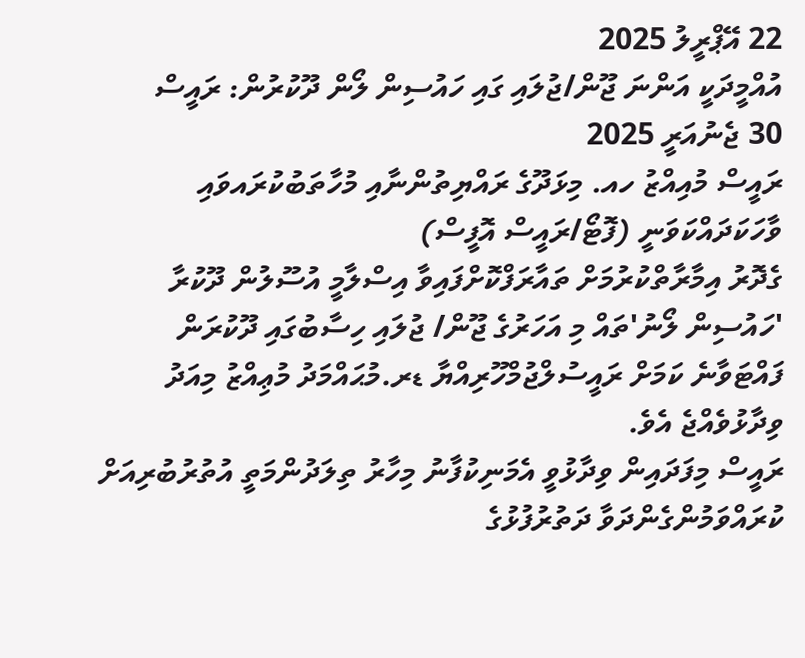22 އޭޕްރީލު 2025
އުއްމީދަކީ އަންނަ ޖޫން/ޖުލައި ގައި ހައުސިން ލޯން ދޫކުރުން: ރައީސް
30 ޖެނުއަރީ 2025
ރައީސް މުއިއްޒު ހއ. މިޅަދޫގެ ރައްޔިތުންނާއި މުހާތަބުކުރައވައި ވާހަކަދައްކަވަނީ (ފޮޓޯ/ރައީސް އޮފީސް)
ގެދޮރު އިމާރާތްކުރުމަށް ތައާރަފްކޮށްފައިވާ އިސްލާމީ އުސޫލުން ދޫކުރާ 'ހައުސިން ލޯނު'ތައް މި އަހަރުގެ ޖޫން/ ޖުލައި ހިސާބުގައި ދޫކުރަން ފައްޓަވާނެ ކަމަށް ރައީސުލްޖުމްހޫރިއްޔާ ޑރ.މުޙައްމަދު މުޢިއްޒު މިއަދު ވިދާޅުވެއްޖެ އެވެ.
ރައީސް މިފަދައިން ވިދާޅުވީ އެމަނިކުފާނު މިހާރު ތިލަދުންމަތީ އުތުރުބުރިއަށް ކުރައްވަމުންގެންދަވާ ދަތުރުފުޅުގެ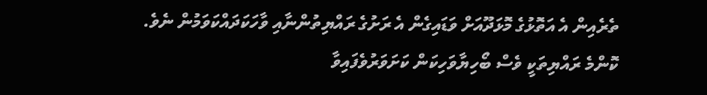ތެރެއިން އެ އަތޮޅުގެ މޮޅަދޫއަށް ވަޑައިގެން އެ ރަށުގެ ރައްޔިތުންނާއި ވާހަކަދައްކަވަމުން ނެވެ.
ކޮންމެ ރައްޔިތަކީ ވެސް ބޯހިޔާވަހިކަން ކަށަވަރުވެފައިވާ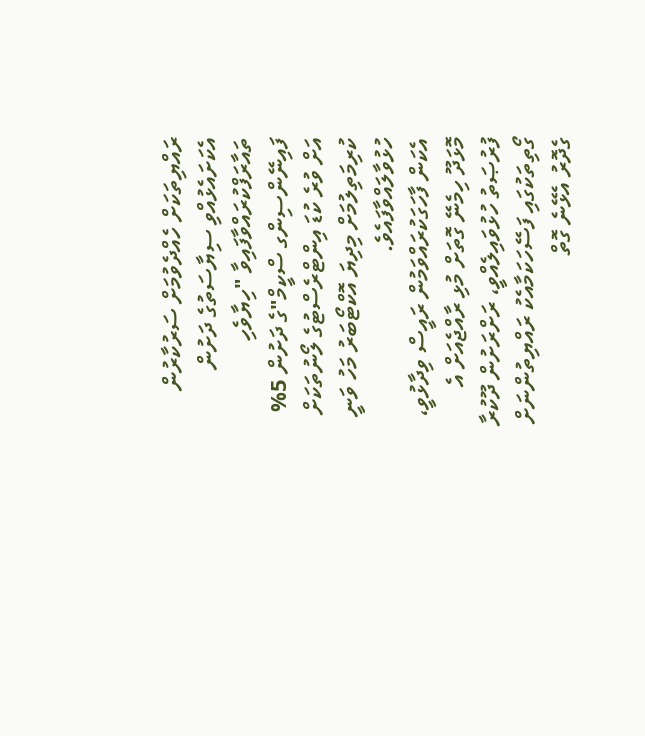ރައްޔިތަކަށް ހެއްދެވުމަށް ސަރުކާރުން އެކަށައެޅުއްވި ސިޔާސަތުގެ ދަށުން ތައާރަފްކުރައްވާފައިވާ "ހިޔާވެހި ފައިނޭންސިންގ ސްކީމް"ގެ ދަށުން 5% އަށް ވުރެ ކުޑަ އިންޓްރެސްޓުގެ ލޯނުތަކަށް ކުރިމަތިލުމަށް މިދިޔަ އޮކްޓޯބަރު މަހު ވަނީ ހުޅުވާލައްވާފައެވެ.
އެކަން ފާހަގަކުރައްވަމުން ރައީސް ވިދާޅުވީ، މޮޅަދޫ ހިމެނޭ ގޮތަށް މުޅި ރާއްޖެއަށް އެ ފުރުޞަތު ހުޅުވައިލެއްވީ، ރަށްރަށުން ދޫކުރާ ގޯތިތަކުގައި ފަސޭހަކަމާއެކު ރައްޔިތުންނަށް ގެދޮރު އެޅޭނެ ގޮތް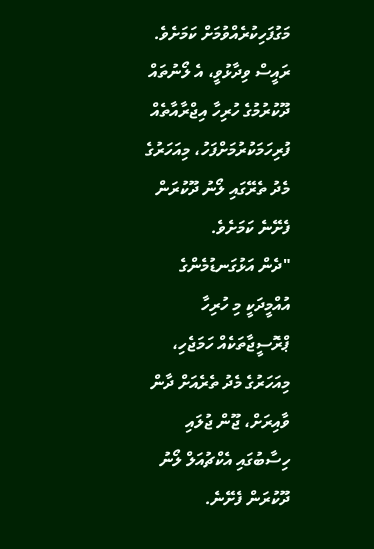މަގުފަހިކުރެއްވުމަށް ކަމަށެވެ. ރައީސް ވިދާޅުވީ، އެ ލޯނުތައް ދޫކުރުމުގެ ހުރިހާ އިޖްރާއާތެއް ފުރިހަމަކުރުމަށްފަހު، މިއަހަރުގެ މެދު ތެރޭގައި ލޯނު ދޫކުރަން ފެށޭނެ ކަމަށެވެ.
"ދެން އަޅުގަނޑުމެންގެ އުއްމީދަކީ މި ހުރިހާ ޕްރޮސީޖާތަކެއް ހަމަޖެހި، މިއަހަރުގެ މެދު ތެރެއަށް ދާން ވާއިރަށް، ޖޫން ޖުލައި ހިސާބުގައި އެކްޗުއަލް ލޯނު ދޫކުރަން ފެށޭނެ.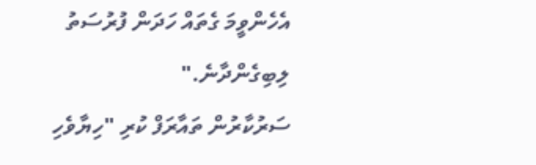އެހެންވީމަ ގެތައް ހަދަން ފުރުސަތު ލިބިގެންދާނެ."
ސަރުކާރުން ތައާރަފް ކުރި "ހިޔާވެހި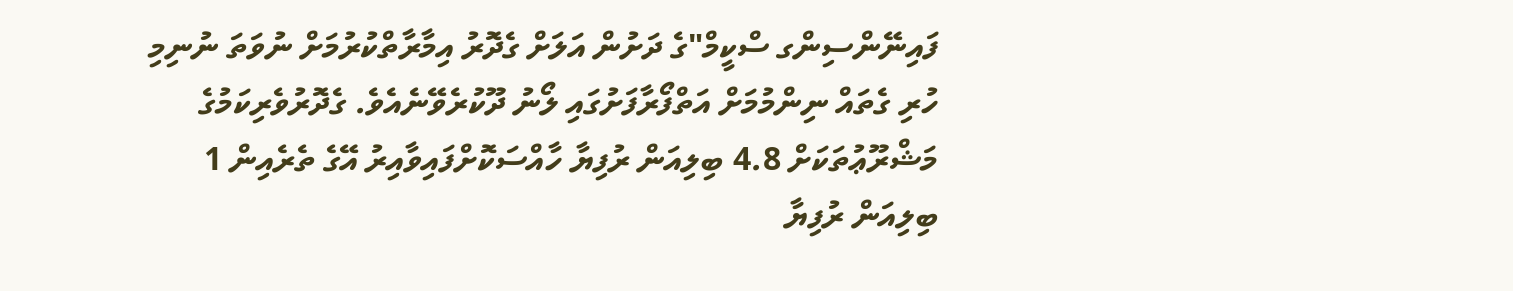ފައިނޭންސިންގ ސްކީމް"ގެ ދަށުން އަލަށް ގެދޮރު އިމާރާތްކުރުމަށް ނުވަތަ ނުނިމި ހުރި ގެތައް ނިންމުމަށް އަތްފޯރާފަށުގައި ލޯނު ދޫކުރެވޭނެއެވެ. ގެދޮރުވެރިކަމުގެ މަޝްރޫޢުތަކަށް 4.8 ބިލިއަން ރުފިޔާ ހާއްސަކޮށްފައިވާއިރު އޭގެ ތެރެއިން 1 ބިލިއަން ރުފިޔާ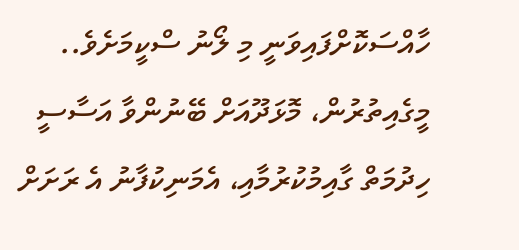ހާއްސަކޮށްފައިވަނީ މި ލޯނު ސްކީމަށެވެ..
މީގެއިތުރުން، މޮޅަދޫއަށް ބޭނުންވާ އަސާސީ ހިދުމަތް ގާއިމުކުރުމާއި، އެމަނިކުފާނު އެ ރަށަށް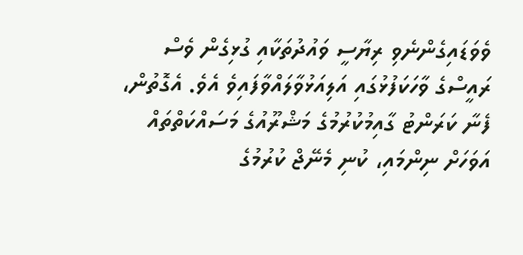ވެވަޑައިގެންނެވި ރިޔާސީ ވައުދުތަކާއި ގުޅިގެން ވެސް ރައީސްގެ ވާހަކަފުޅުގައި އަލިއަޅުވާލައްވާފައިވެ އެވެ. އެގޮތުން، ފެނާ ކަރަންޓު ގާއިމުކުރުމުގެ މަޝްރޫއުގެ މަސައްކަތްތައް އަވަހަށް ނިންމައި، ކުނި މެނޭޖް ކުރުމުގެ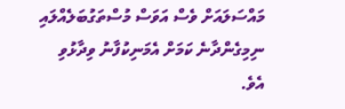މައްސަލައަށް ވެސް އަވަސް މުސްތަގުބަލެއްލައި ނިމިގެންދާނެ ކަމަށް އެމަނިކުފާނު ވިދާޅުވި އެވެ.